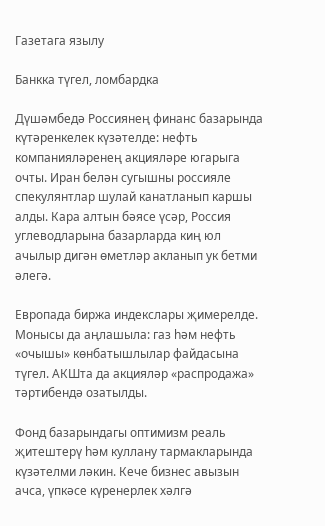Газетага язылу

Банкка түгел, ломбардка

Дүшәмбедә Россиянең финанс базарында күтәренкелек күзәтелде: нефть компанияләренең акцияләре югарыга очты. Иран белән сугышны россияле спекулянтлар шулай канатланып каршы алды. Кара алтын бәясе үсәр, Россия углеводларына базарларда киң юл ачылыр дигән өметләр акланып ук бетми әлегә.

Европада биржа индекслары җимерелде. Монысы да аңлашыла: газ һәм нефть «очышы» көнбатышлылар файдасына түгел. АКШта да акцияләр «распродажа» тәртибендә озатылды.

Фонд базарындагы оптимизм реаль җитештерү һәм куллану тармакларында күзәтелми ләкин. Кече бизнес авызын ачса, үпкәсе күренерлек хәлгә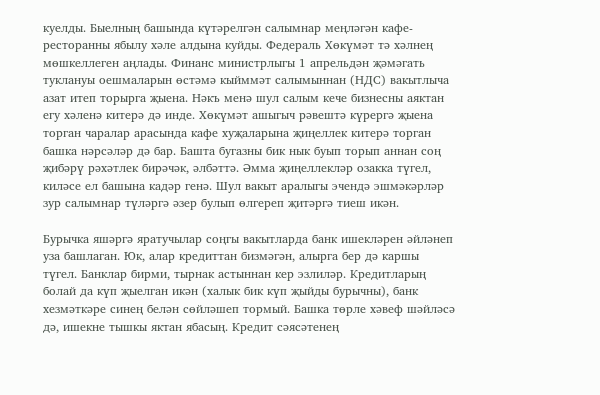куелды. Быелның башында күтәрелгән салымнар меңләгән кафе-ресторанны ябылу хәле алдына куйды. Федераль Хөкүмәт тә хәлнең мөшкеллеген аңлады. Финанс министрлыгы 1 апрельдән җәмәгать туклануы оешмаларын өстәмә кыйммәт салымыннан (НДС) вакытлыча азат итеп торырга җыена. Нәкъ менә шул салым кече бизнесны аяктан егу хәленә китерә дә инде. Хөкүмәт ашыгыч рәвештә күрергә җыена торган чаралар арасында кафе хуҗаларына җиңеллек китерә торган башка нәрсәләр дә бар. Башта бугазны бик нык буып торып аннан соң җибәрү рәхәтлек бирәчәк, әлбәттә. Әмма җиңеллекләр озакка түгел, киләсе ел башына кадәр генә. Шул вакыт аралыгы эчендә эшмәкәрләр зур салымнар түләргә әзер булып өлгереп җитәргә тиеш икән.

Бурычка яшәргә яратучылар соңгы вакытларда банк ишекләрен әйләнеп уза башлаган. Юк, алар кредиттан бизмәгән, алырга бер дә каршы түгел. Банклар бирми, тырнак астыннан кер эзлиләр. Кредитларың болай да күп җыелган икән (халык бик күп җыйды бурычны), банк хезмәткәре синең белән сөйләшеп тормый. Башка төрле хәвеф шәйләсә дә, ишекне тышкы яктан ябасың. Кредит сәясәтенең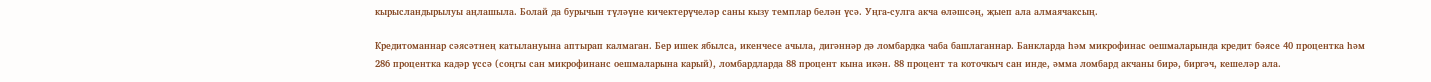кырысландырылуы аңлашыла. Болай да бурычын түләүне кичектерүчеләр саны кызу темплар белән үсә. Уңга-сулга акча өләшсәң, җыеп ала алмаячаксың.

Кредитоманнар сәясәтнең катылануына аптырап калмаган. Бер ишек ябылса, икенчесе ачыла, дигәннәр дә ломбардка чаба башлаганнар. Банкларда һәм микрофинас оешмаларында кредит бәясе 40 процентка һәм 286 процентка кадәр үссә (соңгы сан микрофинанс оешмаларына карый), ломбардларда 88 процент кына икән. 88 процент та коточкыч сан инде, әмма ломбард акчаны бирә, биргәч, кешеләр ала.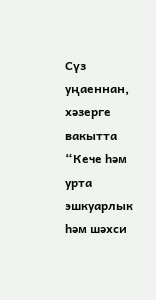Сүз уңаеннан, хәзерге вакытта “Кече һәм урта эшкуарлык һәм шәхси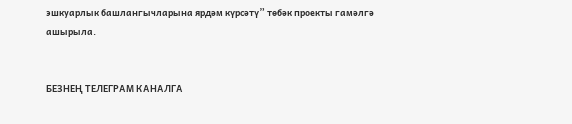эшкуарлык башлангычларына ярдәм күрсәтү” төбәк проекты гамәлгә ашырыла.


БЕЗНЕҢ ТЕЛЕГРАМ КАНАЛГА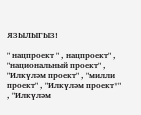ЯЗЫЛЫГЫЗ!

" нацпроект " , нацпроект" , "национальный проект" , "Илкүләм проект" , "милли проект" , "Илкүләм проект*" , "Илкүләм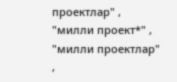проектлар" , "милли проект*" , "милли проектлар" ,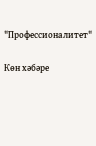"Профессионалитет"

Көн хәбәре